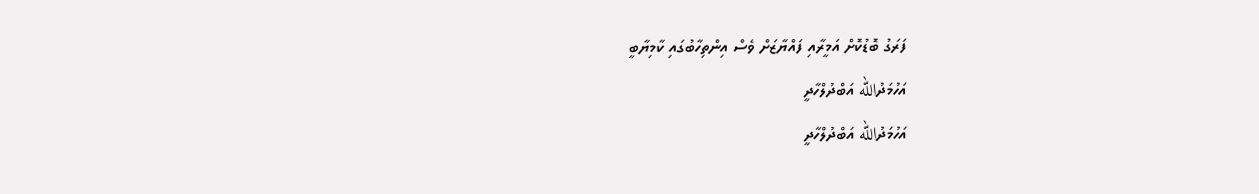ފަރަގު ބޮޑުކޮށް އަމީރާއި ފައްޔާޒަށް ވެސް އިންތިހާބުގައި ކާމިޔާބީ
އަހުމަދުالله އަބްދުލްހާދީ
އަހުމަދުالله އަބްދުލްހާދީ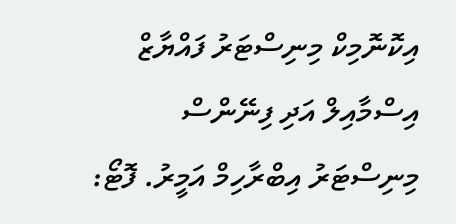އިކޮނޮމިކް މިނިސްޓަރު ފައްޔާޒް އިސްމާއިލް އަދި ފިނޭންސް މިނިސްޓަރު އިބްރާހިމް އަމީރު. ފޮޓޯ: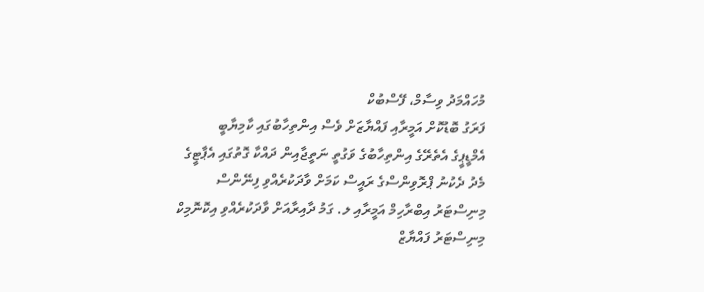މުހައްމަދު ވިސާމް، ފޭސްބުކް
ފަރަގު ބޮޑުކޮށް އަމީރާއި ފައްޔާޒަށް ވެސް އިންތިހާބުގައި ކާމިޔާބީ
އެމްޑީޕީގެ އެތެރޭގެ އިންތިހާބުގެ ވަގުތީ ނަތީޖާއިން ދައްކާ ގޮތުގައި އެޕާޓީގެ މެދު ދެކުނު ޕްރޮވިންސްގެ ރައީސް ކަމަށް ވާދަކުރެއްވި ފިނޭންސް މިނިސްޓަރު އިބްރާހިމް އަމީރާއި ލ. ގަމު ދާއިރާއަށް ވާދަކުރެއްވި އިކޮނޮމިކް މިނިސްޓަރު ފައްޔާޒް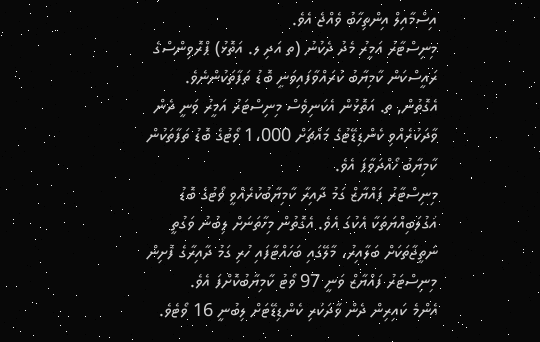އިސްމާއިލް އިންތިހާބު ވެއްޖެ އެވެ.
މިނިސްޓާރު އަމީރު މެދު ދެކުނު (ތ އަދި ލ. އަތޮޅު) ޕްރޮވިންސްގެ ރައީސްކަން ކާމިޔާބު ކުރައްވާފައިވަނީ ބޮޑު ތަފާތަކުންނެވެ. އެގޮތުން, ތ. އަތޮޅުން އެކަނިވެސް މިނިސްޓަރު އަމީރު ވަނީ ދެން ވާދަކުރެއްވި ކެންޑިޑޭޓުގެ މައްޗަށް 1،000 ވޯޓުގެ ބޮޑު ތަފާތަކުން ކާމިޔާބު ހޯއްދަވާފަ އެވެ.
މިނިސްޓާރު ފައްޔާޒް ގަމު ދާއިރާ ކާމިޔާބުކުރެއްވީ ވޯޓުގެ ބޮޑު އަގުލަބިއްޔަތަކާ އެކުގަ އެވެ. އެގޮތުން މިހާތަނަށް ލިބުނު ވަގުތީ ނަތީޖާތަކަށް ބަލާއިރު، މާލޭގައި ބަހައްޓާފައި ހުރި ގަމު ދާއިރާގެ ފޮށިން މިނިސްޓަރު ފައްޔާޒް ވަނީ 97 ވޯޓު ކާމިޔާބުކޮށްފަ އެވެ.
އެންމެ ކައިރިން ދެން ވާދަކުރި ކެންޑިޑޭޓަށް ލިބުނީ 16 ވޯޓެވެ.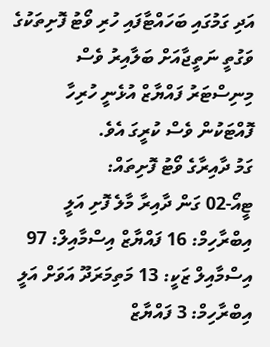އަދި ގަމުގައި ބަހައްޓާފައި ހުރި ވޯޓު ފޮށިތަކުގެ ވަގުތީ ނަތީޖާއަށް ބަލާއިރު ވެސް މިނިސްޓަރު ފައްޔާޒް އުޅެނީ ހުރިހާ ފޮއްޓަކުން ވެސް ކުރީގަ އެވެ.
ގަމު ދާއިރާގެ ވޯޓު ފޮށިތައް:
ޓީއޯ-02 ގަން ދާއިރާ މާލެ ފޮށި އަލީ އިބްރާހިމް: 16 ފައްޔާޒް އިސްމާއިލް: 97 އިސްމާއިލް ޒަކީ: 13 މަތިމަރަދޫ އަވަށް އަލީ އިބްރާހިމް: 3 ފައްޔާޒް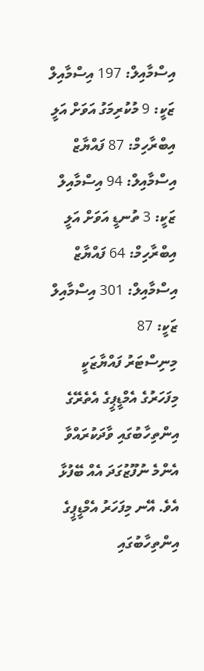އިސްމާއިލް: 197 އިސްމާއިލް ޒަކީ: 9 މުކުރިމަގު އަވަށް އަލީ އިބްރާހިމް: 87 ފައްޔާޒް އިސްމާއިލް: 94 އިސްމާއިލް ޒަކީ: 3 ތުނޑީ އަވަށް އަލީ އިބްރާހިމް: 64 ފައްޔާޒް އިސްމާއިލް: 301 އިސްމާއިލް ޒަކީ: 87
މިނިސްޓަރު ފައްޔާޒަކީ މިފަހަރުގެ އެމްޑީޕީގެ އެތެރޭގެ އިންތިހާބުގައި ވާދަކުރައްވާ އެންމެ ނުފޫޒުގަދަ އެއް ބޭފުޅާ އެވެ. އޭނ މިފަހަރު އެމްޑީޕީގެ އިންތިހާބުގައި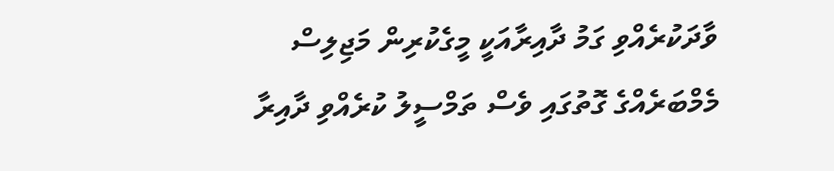ވާދަކުރެއްވި ގަމު ދާއިރާއަކީ މީގެކުރިން މަޖިލިސް މެމްބަރެއްގެ ގޮތުގައި ވެސް ތަމްސީލު ކުރެއްވި ދާއިރާ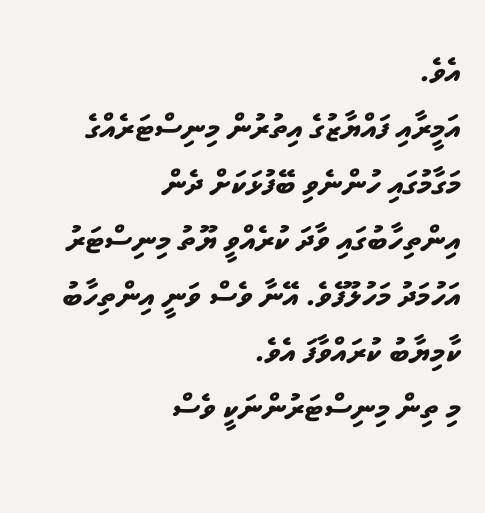އެވެ.
އަމީރާއި ފައްޔާޒުގެ އިތުރުން މިނިސްޓަރެއްގެ މަގާމުގައި ހުންނެވި ބޭފުޅަކަށް ދެން އިންތިހާބުގައި ވާދަ ކުރެއްވީ ޔޫތު މިނިސްޓަރު އަހުމަދު މަހުލޫފެވެ. އޭނާ ވެސް ވަނީ އިންތިހާބު ކާމިޔާބު ކުރައްވާފަ އެވެ.
މި ތިން މިނިސްޓަރުންނަކީ ވެސް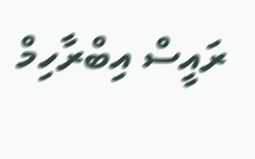ރައީސް އިބްރާހިމް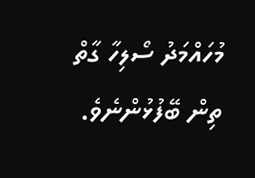މުހައްމަދު ސޯލިހާ ގާތް ތިން ބޭފުޅުންނެވެ.